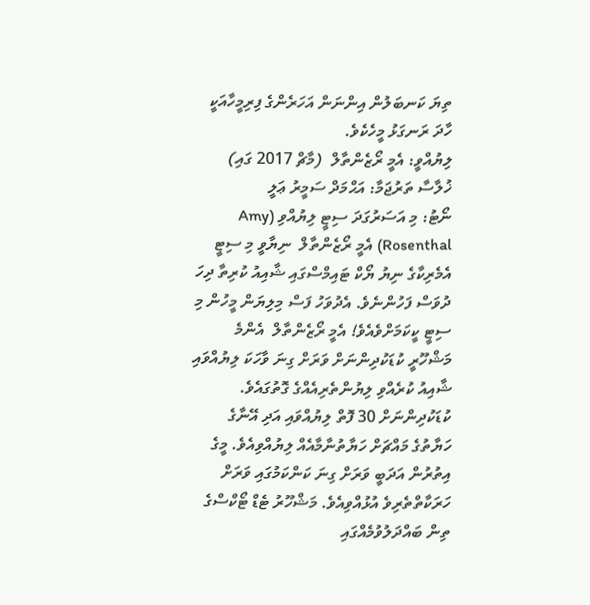ތިޔަ ކަނބަލުން އިންނަން އަހަރެންގެ ފިރިމީހާއަކީ ހާދަ ރަނގަޅު މީހެކެވެ.
ލިޔުއްވީ: އެމީ ރޯޒެންތާލް  (މާޗް 2017 ގައި)
ޚުލާސާ ތަރުޖަމާ: އަޙްމަދް ސަމީރު ޢަލީ
ނޯޓު: މި އަސަރުގަދަ ސިޓީ ލިޔުއްވި (Amy Rosenthal) އެމީ ރޯޒެންތާލް  ނިޔާވީ މި ސިޓީ އެމެރިކާގެ ނިޔު ޔޯކް ޓައިމްސްގައި ޝާއިއު ކުރިތާ ދިހަ ދުވަސް ފަހުންނެވެ. އެދުވަހު ފަސް މިލިޔަން މީހުން މި ސިޓީ ކީކަމަށްވެއެވެ! އެމީ ރޯޒެންތާލް  އެންމެ މަޝްހޫރީ ކުޑަކުދިންނަށް ވަރަށް ގިނަ ވާހަކަ ލިޔުއްވައި ޝާއިއު ކުރެއްވި ލިޔުންތެރިއެއްގެ ގޮތުގައެވެ. ކުޑަކުދިންނަށް 30 ފޮތް ލިޔުއްވައި އަދި އޭނާގެ ހަޔާތުގެ މައްޗަށް ހަޔާތުނާމާއެއް ލިޔުއްވިއެވެ. މީގެ އިތުރުން އަދަބީ ވަރަށް ގިނަ ކަންކަމުގައި ވަރަށް ހަރަކާތްތެރިވެ އުޅުއްވިއެވެ. މަޝްހޫރު ޓެޑް ޓޯކްސްގެ ތިން ބައްދަލުވުމެއްގައި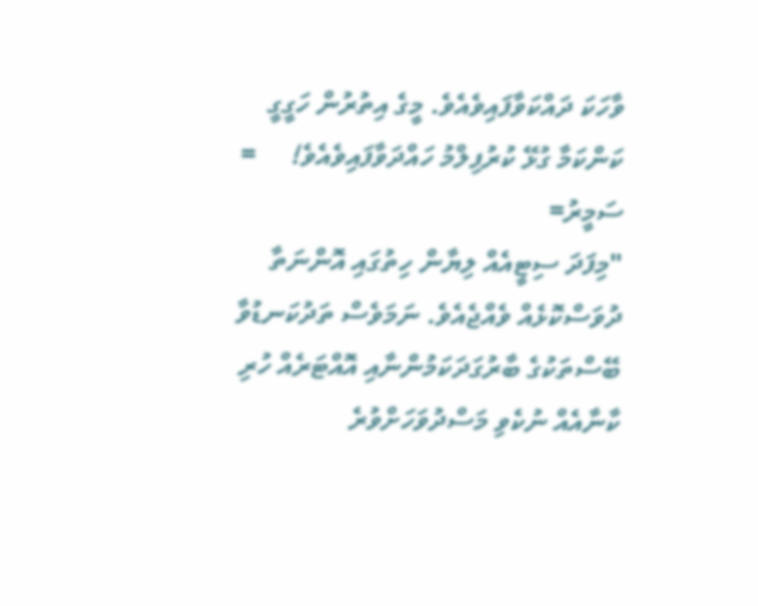ވާހަކަ ދައްކަވާފައިވެއެވެ. މީގެ އިތުރުން ހަގީގީ ކަންކަމާ ގުޅޭ ކުރުފިލްމު ހައްދަވާފައިވެއެވެ!     = ސަމީރު=
"މިފަދަ ސިޓީއެއް ލިޔާން ހިތުގައި އޮންނަތާ ދުވަސްކޮޅެއް ވެއްޖެއެވެ. ނަމަވެސް ތަދުކަނޑުވާ ބޭސްތަކުގެ ބާރުގަދަކަމުންނާއި އޮއްޓަރެއް ހުރި ކާނާއެއް ނުކެވި މަސްދުވަހަށްވުރެ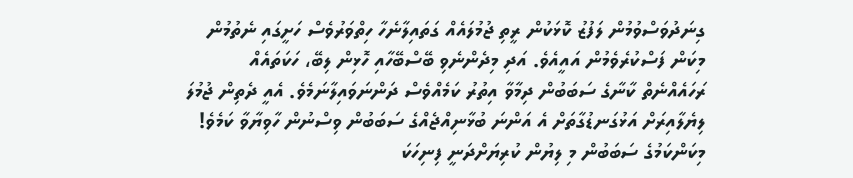ގިނަދުވަސްވުމުން ލަފުޒު ކޮޅަކުން ރީތި ޖުމުލައެއް ގަތައިލާނެހާ ހިތްވަރުވެސް ހަށީގައި ނެތުމުން މިކަން ފަސްކުރެވެމުން އައީއެވެ. އަދި މިދެންނެވި ބޭސްބޭހާއި ހޮޅިން ލިބޭ، ހަކަތައެއް ރަހައެއްނެތް ކާނާގެ ސަބަބުން ދިމާވާ އިތުރު ކަމެއްވެސް ދަންނަވައިލާނަމެވެ. އެއީ ދެތިން ޖުމުލަ ލިޔެލާއިރަށް އަޅުގަނޑުގާތަށް އެ އަންނަ ބުޅާނިއްޖެއްގެ ސަބަބުން ވިސްނުން ހާވިޔާވާ ކަމެވެ! މިކަންކަމުގެ ސަބަބުން މި ލިޔުން ކުރިޔަށްދަނީ ފިނިހަކަ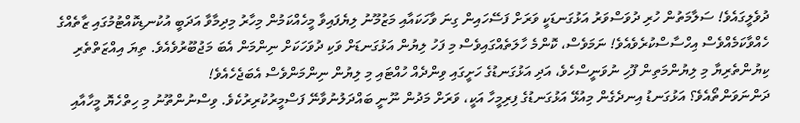ދުވެލީގައެވެ! ސަލާމަތުން ހުރި ދުވަސްވަރު އަޅުގަނޑަކީ ވަރަށް ފަސޭހައިން ގިނަ ވާހަކައާއި މަޒުމޫނު ލިޔެފައިވާ މީހެއްކަމުން މިހާރު މިދިމާވާ އަދަބީ އުކުނޑިކޮއްޓުމުގައި ޒާތެއްގެ ހެއްވާކަމެއްވެސް އިހްސާސްކުރެވެއެވެ! ނަމަވެސް، ކޮންމެ ހާލަތެއްގައިވެސް މި ފަހު ލިޔުން އަޅުގަނޑަށް ވަކި ދުވަހަކަށް ނިންމަން އެބަ މަޖުބޫރުވެއެވެ. ތިޔަ އިއްޒަތްތެރި ކިޔުންތެރިޔާ މި ލިޔުންމަތިން ފޫހި ނުވަނީސްހެވެ، އަދި އަޅުގަނޑުގެ ހަށީގައި ވިންދެއް ހުއްޓައި މި ލިޔުން ނިންމަންވެސް އެބަޖެހެއެވެ!
ދަންނަވަންތޯއެވެ؟ އަޅުގަނޑު އިނދެގެން މިއުޅޭ އަޅުގަނޑުގެ ފިރިމީހާ އަކީ، ވަރަށް މަދުން ނޫނީ ބައްދަލުނުވާނޭ ފަސްމީރުކުރިރުކެވެ. ވިސްނުންތޫނު މި ހިތްހެޔޮ މީހާއާއި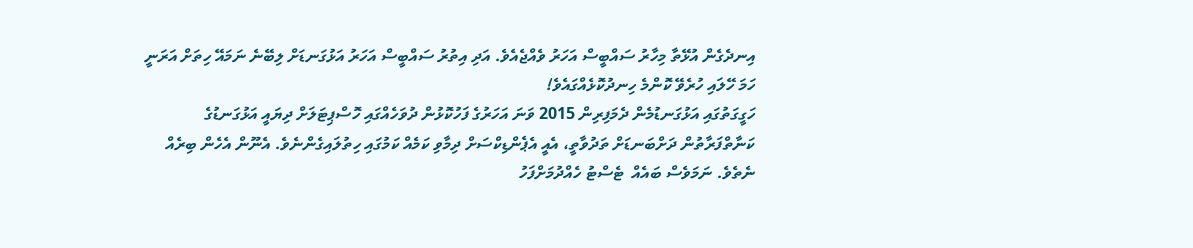އިނދެގެން އުޅޭތާ މިހާރު ސައްބީސް އަހަރު ވެއްޖެއެވެ. އަދި އިތުރު ސައްބީސް އަހަރު އަޅުގަނޑަށް ލިބޭނެ ނަމައޭ ހިތަށް އަރަނީ ހަމަ ހޭލައި ހުރެވޭ ކޮންމެ ހިނދުކޮޅެއްގައެވެ!
ހަގީގަތުގައި އަޅުގަނޑުމެން ދެމަފިރިން 2015 ވަނަ އަހަރުގެ ފަހުކޮޅުން ދުވަހެއްގައި ހޮސްޕިޓަލަށް ދިޔައީ އަޅުގަނޑުގެ ކަނާތްފަރާތުން ދަށްބަނޑަށް ތަދުވާތީ، އެއީ އެޕެންޑިކްސަށް ދިމާވި ކަމެއް ކަމުގައި ހިތުލައިގެންނެވެ. އެނޫން އެހެން ބިރެއް ނެތެވެ. ނަމަވެސް ބައެއް  ޓެސްޓު ހެއްދުމަށްފަހު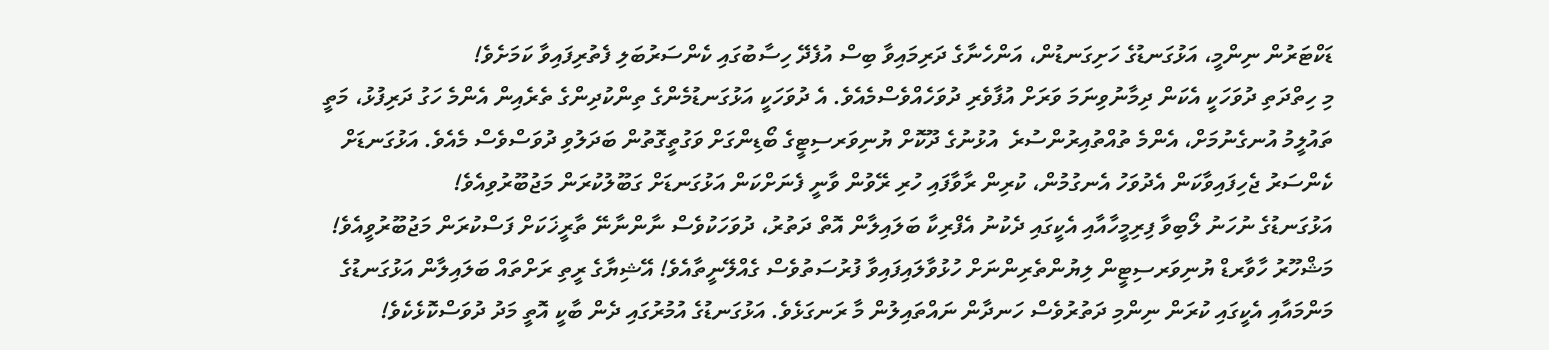ޑަކްޓަރުން ނިންމީ، އަޅުގަނޑުގެ ހަށިގަނޑުން، އަންހެނާގެ ދަރިމައިވާ ބިސް އުފެދޭ ހިސާބުގައި ކެންސަރުބަލި ފެތުރިފައިވާ ކަމަށެވެ!
މި ހިތްދަތި ދުވަހަކީ އެކަން ދިމާނުވިނަމަ ވަރަށް އުފާވެރި ދުވަހެއްވެސްމެއެވެ. އެ ދުވަހަކީ އަޅުގަނޑުމެންގެ ތިންކުދިންގެ ތެރެއިން އެންމެ ހަގު ދަރިފުޅު، މަތީ ތައުލީމު އުނގެނުމަށް، އެންމެ ތުއްތުއިރުންސުރެ  އުޅުނުގެ ދޫކޮށް ޔުނިވަރސިޓީގެ ބޯޑިންގަށް ވަގުތީގޮތުން ބަދަލުވި ދުވަސްވެސް މެއެވެ. އަޅުގަނޑަށް ކެންސަރު ޖެހިފައިވާކަން އެދުވަހު އެނގުމުން، ކުރިން ރާވާފައި ހުރި ރޭވުން ވާނީ ފެނަށްކަން އަޅުގަނޑަށް ގަބޫލުކުރަން މަޖުބޫރުވިއެވެ!
އަޅުގަނޑުގެ ނުހަނު ލޯބިވާ ފިރިމީހާއާއި އެކީގައި ދެކުނު އެފްރިކާ ބަލައިލާން އޮތް ދަތުރު، ދުވަހަކުވެސް ނާންނާނޭ ތާރީޚަކަށް ފަސްކުރަން މަޖުބޫރުވީއެވެ! މަޝްހޫރު ހާވާރޑް ޔުނިވަރސިޓީން ލިޔުންތެރިންނަށް ހުޅުވާލައިފައިވާ ފުރުސަތުވެސް ގެއްލޭނީތާއެވެ! އޭޝިޔާގެ ރީތި ރަށްތައް ބަލައިލާން އަޅުގަނޑުގެ މަންމައާއި އެކީގައި ކުރަން ނިންމި ދަތުރުވެސް ހަނދާން ނައްތައިލުން މާ ރަނގަޅެވެ. އަޅުގަނޑުގެ އުމުރުގައި ދެން ބާކީ އޮތީ މަދު ދުވަސްކޮޅެކެވެ!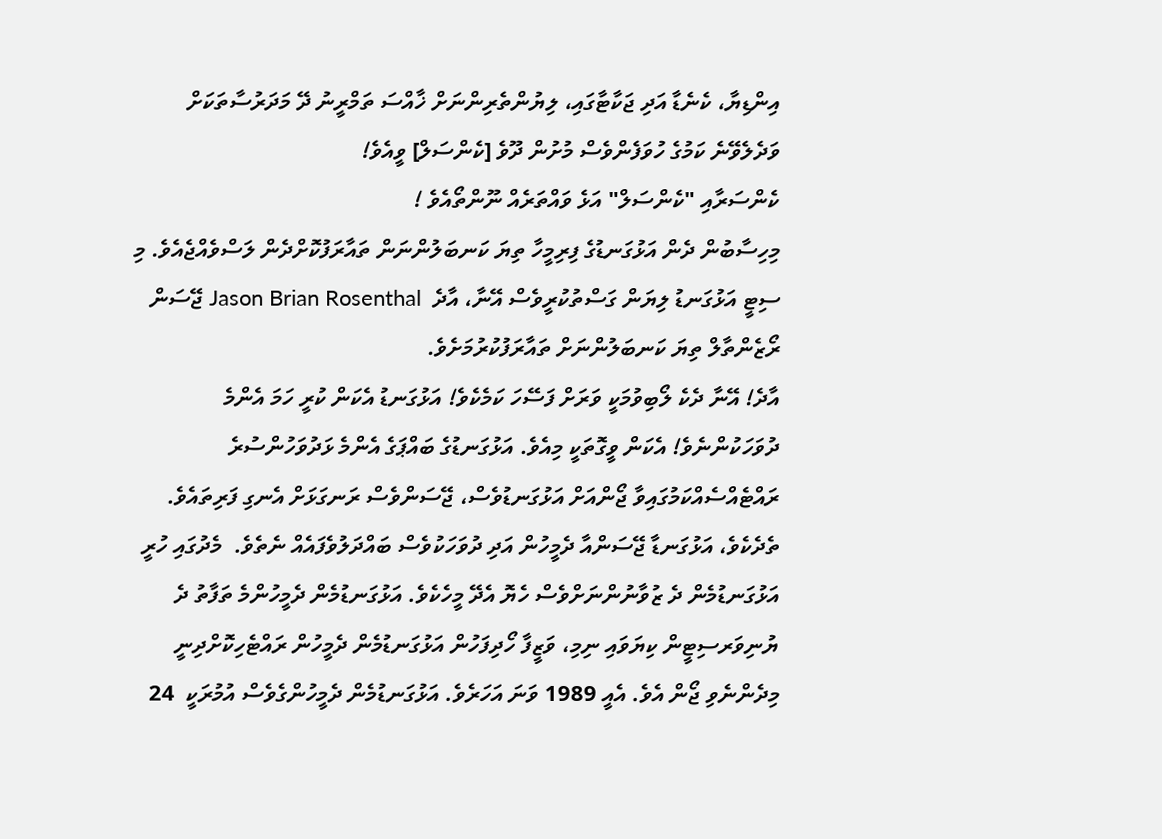އިންޑިޔާ، ކެނެޑާ އަދި ޖަކާޓާގައި، ލިޔުންތެރިންނަށް ޚާއްސަ ތަމްރީނު ދޭ މަދަރުސާތަކަށް ވަދެލެވޭނެ ކަމުގެ ހުވަފެންވެސް މުށުން ދޫވެ [ކެންސަލް] ވީއެވެ!
ކެންސަރާއި "ކެންސަލް" އަޅެ ވައްތަރެއް ނޫންތޯއެވެ !
މިހިސާބުން ދެން އަޅުގަނޑުގެ ފިރިމީހާ ތިޔަ ކަނބަލުންނަން ތައާރަފުކޮށްދެން ލަސްވެއްޖެއެވެ. މި ސިޓީ އަޅުގަނޑު ލިޔަން ގަސްތުކުރީވެސް އޭނާ، އާދެ  Jason Brian Rosenthal ޖޭސަން ރޯޒެންތާލް ތިޔަ ކަނބަލުންނަށް ތައާރަފުކުރުމަށެވެ.
އާދެ! އޭނާ ދެކެ ލޯބިވުމަކީ ވަރަށް ފަސޭހަ ކަމެކެވެ! އަޅުގަނޑު އެކަން ކުރީ ހަމަ އެންމެ ދުވަހަކުންނެވެ! އެކަން ވީގޮތަކީ މިއެވެ. އަޅުގަނޑުގެ ބައްޕަގެ އެންމެ ޅަދުވަހުންސުރެ ރައްޓެއްސެއްކަމުގައިވާ ޖޯންއަށް އަޅުގަނޑުވެސް، ޖޭސަންވެސް ރަނގަޅަށް އެނގި ފަރިތައެވެ. ތެދެކެވެ، އަޅުގަނޑާ ޖޭސަންއާ ދެމީހުން އަދި ދުވަހަކުވެސް ބައްދަލުވެފައެއް ނެތެވެ.  މެދުގައި ހުރީ އަޅުގަނޑުމެން ދެ ޒުވާނުންނަށްވެސް ހެޔޮ އެދޭ މީހެކެވެ. އަޅުގަނޑުމެން ދެމީހުންމެ ތަފާތު ދެ ޔުނިވަރސިޓީން ކިޔަވައި ނިމި، ވަޒީފާ ހޯދިފަހުން އަޅުގަނޑުމެން ދެމީހުން ރައްޓެހިކޮށްދިނީ މިދެންނެވި ޖޯން އެވެ. އެއީ 1989 ވަނަ އަހަރެވެ. އަޅުގަނޑުމެން ދެމީހުންގެވެސް އުމުރަކީ  24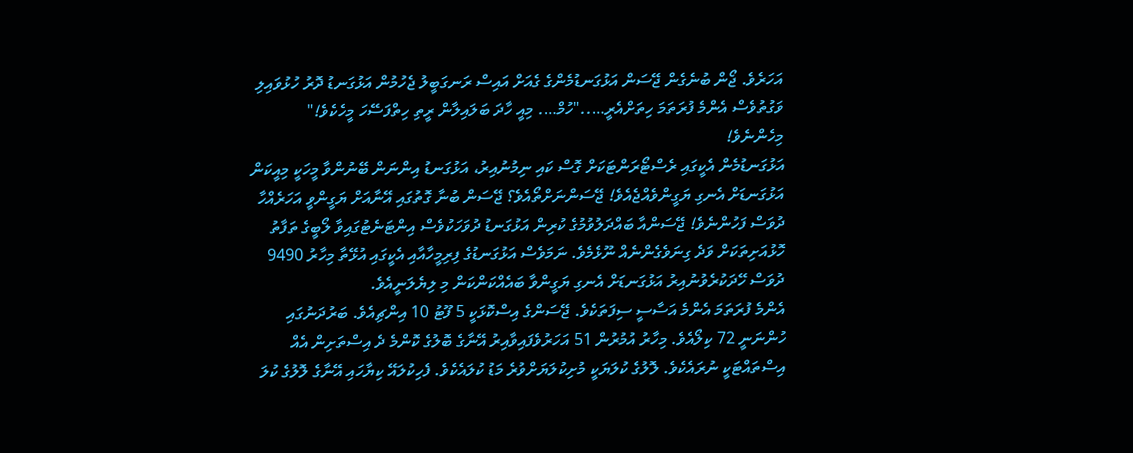އަހަރެވެ. ޖޯން ބުނެގެން ޖޭސަން އަޅުގަނޑުމެންގެ ގެއަށް އައިސް ރަނގަބީލު ޖެހުމުން އަޅުގަނޑު ދޮރު ހުޅުވައިލި ވަގުތުވެސް އެންމެ ފުރަތަމަ ހިތަށްއެރީ….."ހުމް…. މިއީ ހާދަ ބަލައިލާން ރީތި ހިތްފަސޭހަ މީހެކެވެ!" މިހެންނެވެ!
އަޅުގަނޑުމެން އެކީގައި ރެސްޓޯރަންޓަކަށް ގޮސް ކައި ނިމުނުއިރު، އަޅުގަނޑު އިންނަން ބޭނުންވާ މީހަކީ މިއީކަން އަޅުގަނޑަށް އެނގި ޔަގީންވެއްޖެއެވެ! ޖޭސަންނަށްތޯއެވެ؟ ޖޭސަން ބުނާ ގޮތުގައި އޭނާއަށް ޔަގީންވީ އަހަރެއްހާ ދުވަސް ފަހުންނެވެ! ޖޭސަންއާ ބައްދަލުވުމުގެ ކުރިން އަޅުގަނޑު ދުވަހަކުވެސް އިންޓަނެޓުގައިވާ ލޯބީގެ ތަފާތު ހޮޅުއަށިތަކަށް ވަދެ ގިނަވެގެންނެއް ނޫޅެމެވެ. ނަމަވެސް އަޅުގަނޑުގެ ފިރިމީހާއާއި އެކީގައި އުޅޭތާ މިހާރު 9490 ދުވަސް ހޭދަކުރެވުނުއިރު އަޅުގަނޑަށް އެނގި ޔަގީންވާ ބައެއްކަންކަން މި ލިޔެލަނީއެވެ.
އެންމެ ފުރަތަމަ އެންމެ އަސާސީ ސިފަތަކެވެ. ޖޭސަންގެ އިސްކޮޅަކީ 5 ފޫޓު 10 އިންޗިއެވެ. ބަރުދަނުގައި ހުންނަނީ 72 ކިލޯއެވެ. މިހާރު އުމުރުން 51 އަހަރުވެފައިވާއިރު އޭނާގެ ބޮލުގެ ކޮންމެ ދެ އިސްތަށިން އެއް އިސްތައްޓަކީ ނުރައެކެވެ. ލޮލުގެ ކުލަޔަކީ މުށިކުލަޔަށްވުރެ މަޑު ކުލައެކެވެ. ފެހިކުލައޭ ކިޔާހައި އޭނާގެ ލޮލުގެ ކުލަ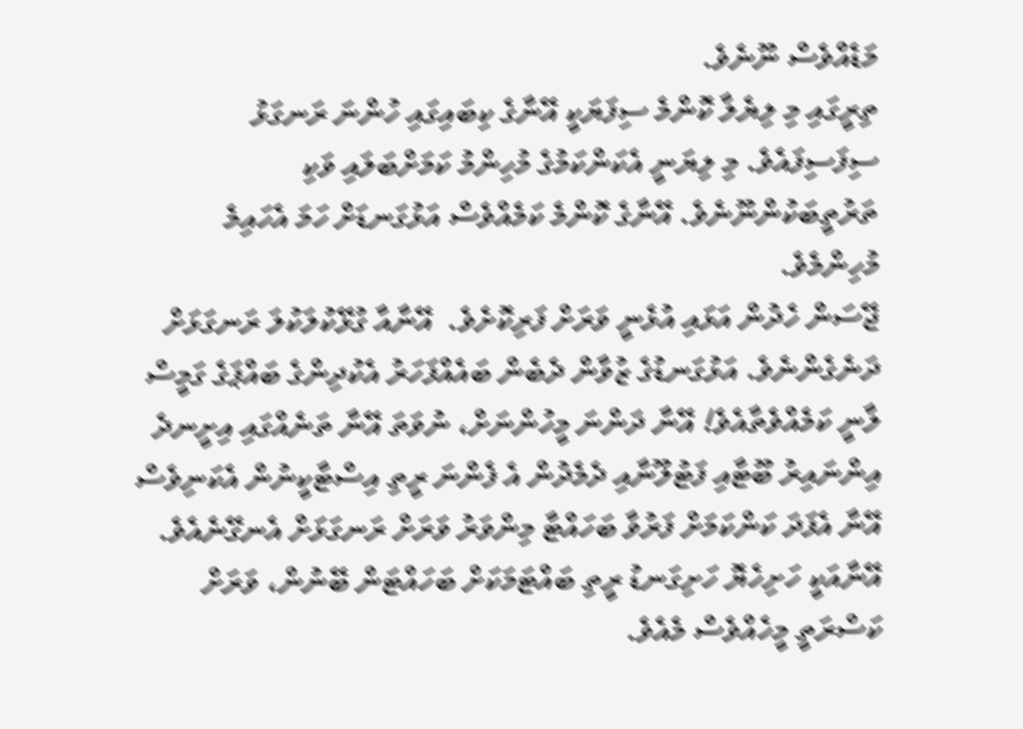މަޑެއްވެސް ނޫނެވެ.
ތިރީގައި މި ލިޔެލާ ކޮންމެ ސިފަޔަކީ އޭނާގެ ކިބައިގައި ހުންނަ ރަނގަޅު ސިފަސިފައެވެ. މި ލިޔަނީ އެކަންކަމުގެ މުހިންމު ކަމަށްބަލައި ވަކި ތަރުތީބަކުންނޫނެވެ. އޭނާގެ ކޮންމެ ކަމެއްވެސް އަޅުގަނޑަށް ހަމަ އެހައިމެ މުހިންމެވެ.
ޖޭސަން ހެދުން އަޅައި އުޅެނީ ވަރަށް ފަރިކޮށެވެ.  އޭނާއާ ގުޅޭކުލަކުލަ ރަނގަޅަށް ދަނެގެންނެވެ. އަޅުގަނޑުގެ ޒުވާން ދެބެން ބައެއްފަހަރު އެކުދިންގެ ބައްޕަގެ ގަމީސް ލާނީ ކަމެއްވެތާއެވެ! އޭނާ ދަންނަ މީހުންނަށް، ނުވަތަ އޭނާ ތަނެއްގައި އިށީނދެ އިންނައިރު ބޫޓާއި ފަޓުލޫނާއި ދެމެދުން އެ ފެންނަ ރީތި އިސްޓާކީނުން އެކަނިވެސް އޭނާ އެފަދަ ކަންކަމަށް ފަރުވާ ބަހައްޓާ މިންވަރު ވަރަށް ރަނގަޅަށް އެނގޭނެއެވެ. އޭނާއަކީ ހަށިހެޔޮ ހަށިގަނޑު ރީތި ބައްޓަމަކަށް ބަހައްޓަން ބޭނުން، ވަރަށް ކަސްރަތީ މީހެއްވެސް މެއެވެ.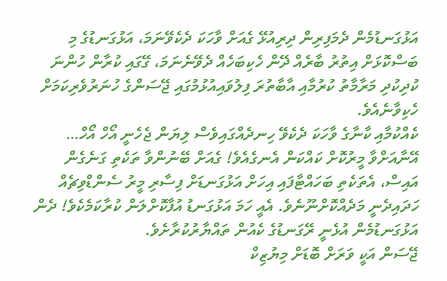އަޅުގަނޑުމެން ދެމަފިރިން ދިރިއުޅޭ ގެއަށް ވާހަކަ ދެކެވޭނަމަ، އަޅުގަނޑުގެ މި ބަސްކޮޅަށް އިތުރު ބާރެއް ދޭން ހެކިބަހެއް ދެވޭނެނަމަ، ގޭގައި ކުރާން ހުންނަ ކުދިކުދި މަރާމާތު ކުރުމާއި އާބާތުރަ ފިލުވައިއުޅުމުގައި ޖޭސަންގެ ހުނަރުވެރިކަމަށް ހެކިވާނެއެވެ.
ކެއްކުމާއި ކާނާގެ ވާހަކަ ދެކެވޭ ހިނދެއްގައިވެސް ލިޔަން ޖެހެނީ އޯހް އޯހް… އޭނާއަށްވާ މީރުކޮށް ކައްކަން އެނގެއެވެ! ގެއަށް ބޭނުންވާ ތަކެތި ގަނެގެން އައިސް، އެތަކެތި ބަހައްޓާފައި އިހަށް އަޅުގަނޑަށް ފިސާރި މީރު ސެންޑްވިޗެއް ހަދައިދެނީ މަދެއްކޮށްނޫނެވެ. އެއީ ހަމަ އަޅުގަނޑު އުފާކޮށްލަން ކުރާކަމެކެވެ! ދެން އަޅުގަނޑުމެން އުޅެނީ ރޭގަނޑުގެ ކެއުން ތައްޔާރުކުރާށެވެ.
ޖޭސަން އަކީ ވަރަށް ބޮޑަށް މިޔުޒިކް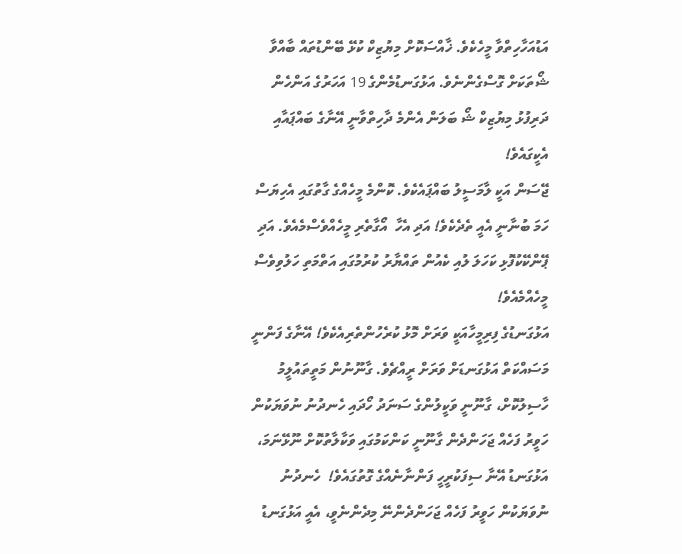އަޑުއަހާހިތްވާ މީހެކެވެ. ޚާއްސަކޮށް މިޔުޒިކް ކުޅޭ ބޭންޑުތައް ބާއްވާ ޝޯތަކަށް ގޮސްގެންނެވެ. އަޅުގަނޑުމެންގެ 19 އަހަރުގެ އަންހެން ދަރިފުޅު މިޔުޒިކް ޝޯ ބަލަން އެންމެ ދާހިތްވާނީ އޭނާގެ ބައްޕައާއި އެކީގައެވެ!
ޖޭސަން އަކީ ލާމަސީލު ބައްޕައެކެވެ. ކޮންމެ މީހެއްގެ ގާތުގައި އެހިޔަސް ހަމަ ބުނާނީ އެއީ ތެދެކެވެ! އަދި އެހާ  އޯގާތެރި މީހެއްވެސްމެއެވެ. އަދި ޕޭންކޭކުފޮޅި ކަހަލަ ލުއި ކެއުން ތައްޔާރު ކުރުމުގައި އަތްމަތި ހަލުވިވެސް  މީހެއްމެއެވެ!
އަޅުގަނޑުގެ ފިރިމީހާއަކީ ވަރަށް މޮޅު ކުރެހުންތެރިއެކެވެ! އޭނާގެ ފަންނީ މަސައްކަތް އަޅުގަނޑަށް ވަރަށް ރީއްޗެވެ. ގާނޫނުން މަތީތައުލީމު ހާސިލުކޮށް، ގާނޫނީ ވަކީލުންގެ ސަނަދު ހޯދައި ހެނދުނު ނުވަޔަކުން ހަވީރު ފަހެއް ޖަހަންދެން ގާނޫނީ ކަންކަމުގައި ވަކާލާތުކޮށް ނޫޅޭނަމަ، އަޅުގަނޑު އޭނާ ސިފަކުރީހީ ފަންނާނެއްގެ ގޮތުގައެވެ!  ހެނދުނު ނުވަޔަކުން ހަވީރު ފަހެއް ޖަހަންދެންނޭ މިދެންނެވީ، އެއީ އަޅުގަނޑު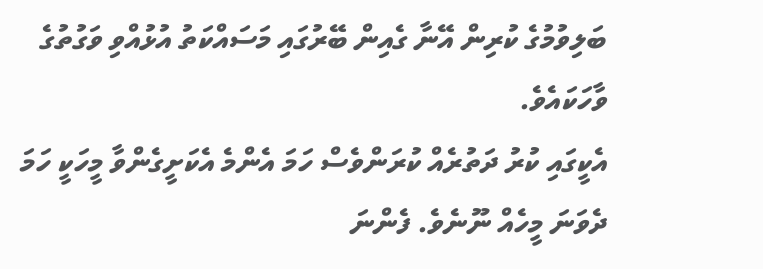ބަލިވުމުގެ ކުރިން އޭނާ ގެއިން ބޭރުގައި މަސައްކަތު އުޅުއްވި ވަގުތުގެ ވާހަކައެވެ.
އެކީގައި ކުރު ދަތުރެއް ކުރަންވެސް ހަމަ އެންމެ އެކަށީގެންވާ މީހަކީ ހަމަ ދެވަނަ މީހެއް ނޫނެވެ. ފެންނަ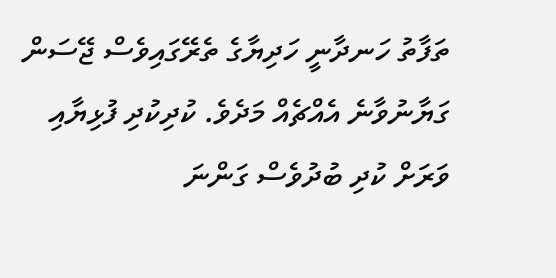ތަފާތު ހަނދާނީ ހަދިޔާގެ ތެރޭގައިވެސް ޖޭސަން ގަޔާނުވާނެ އެއްޗެއް މަދެވެ. ކުދިކުދި ފުޅިޔާއި  ވަރަށް ކުދި ބުދުވެސް ގަންނަ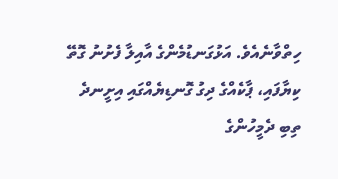ހިތްވާނެއެވެ. އަޅުގަނޑުމެންގެ އާއިލާ ފެށުނު ގޮތޭ ކިޔާފައި، ޕާކެއްގެ ދިގު ގޮނޑިޔެއްގައި އިށީނދެ ތިބި ދެމީހުންގެ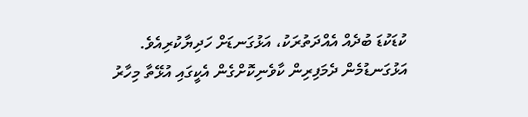ކުޑަކުޑަ ބުދެއް އެއްދަތުރަކު، އަޅުގަނޑަށް ހަދިޔާކުރިއެވެ. އަޅުގަނޑުމެން ދެމަފިރިން ކާވެނިކޮށްގެން އެކީގައި އުޅޭތާ މިހާރު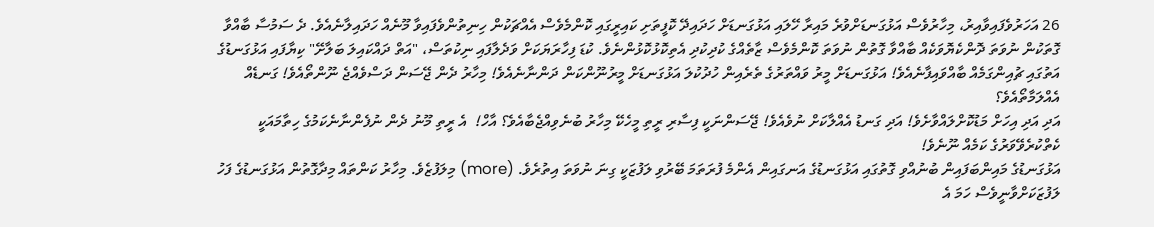26 އަހަރުވެފައިވާއިރު، މިހާރުވެސް އަޅުގަނޑަށްވުރެ މައިރާ ހޭލައި އަޅުގަނޑަށް ހަދައިދޭ ކޮފީތަށި ކައިރީގައި ކޮންމެވެސް އެއްޗަކުން ހިނިތުންވެފައިވާ މޫނެއް ހަދައިލާނެއެވެ. ދެ ސަމުސާ ބާއްވާ ގޮތަކުން ނުވަތަ ދޮންކެޔޮވަކެއް ބާއްވާ ގޮތުން ނުވަތަ ކޮންމެވެސް ޒާތެއްގެ ކުދިކުދި އެތިކޮޅުކޮޅުންނެވެ. ކުޑަ ފިހާރަޔަކަށް ވަދެލާފައި ނިކުތަސް، "އަތް ދައްކައިލަ ބަލާށޭ" ކިޔާފައި އަޅުގަނޑުގެ އަތުގައި ޗުއިންގަމެއް ބާއްވައިފާނެއެވެ! އަޅުގަނޑަށް މީރު ވައްތަރުގެ ތެރެއިން ހުދުކުލަ އަޅުގަނޑަށް މީރުނޫންކަން ދަންނާނެއެވެ! މިހާރު ދެން ޖޭސަން ދަސްވެއްޖެ ނޫންތޯއެވެ! ގަނޑެއް އެއްލަމާތޯއެވެ؟
އަދި އަދި އިހަށް މަޑުކޮށްލައްވާށެވެ! އަދި ގަނޑު އެއްލާކަށް ނުވެއެވެ! ޖޭސަންނަކީ ފިސާރި ރީތި މީހެކޭ މިހާރު ބުނެވިއްޖެބާއެވެ؟ އާހް!  އެ ރީތި މޫނު ދެން ނުފެންނާނެކަމުގެ ހިތާމައަކީ ކެތްކުރެވޭވަރުގެ ކަމެއް ނޫނެވެ!
އަޅުގަނޑުގެ މައިންބަފައިން ބުނުއްވި ގޮތުގައި އަޅުގަނޑުގެ އަނގައިން އެންމެ ފުރަތަމަ ބޭރުވި ލަފުޒަކީ ގިނަ ނުވަތަ އިތުރެވެ. (more) މިލަފުޒެވެ. މިހާރު ކަންތައް މިދާގޮތުން އަޅުގަނޑުގެ ފަހު ލަފުޒަކަށްވާނީވެސް ހަމަ އެ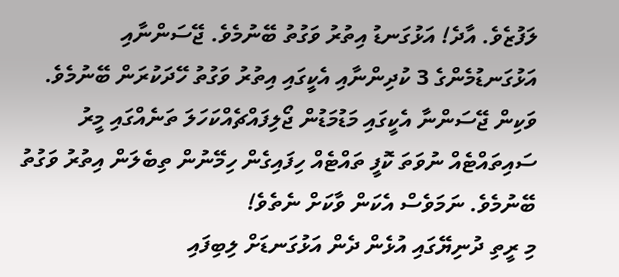ލަފުޒެވެ. އާދެ! އަޅުގަނޑު އިތުރު ވަގުތު ބޭނުމެވެ. ޖޭސަންނާއި އަޅުގަނޑުމެންގެ 3 ކުދިންނާއި އެކީގައި އިތުރު ވަގުތު ހޭދަކުރަން ބޭނުމެވެ. ވަކިން ޖޭސަންނާ އެކީގައި މަޑުމަޑުން ޖޯލިފައްޗެއްކަހަލަ ތަނެއްގައި މީރު ސައިތައްޓެއް ނުވަތަ ކޮފީ ތައްޓެއް ހިފައިގެން ހިމޭނުން ތިބެލަން އިތުރު ވަގުތު ބޭނުމެވެ. ނަމަވެސް އެކަން ވާކަށް ނެތެވެ!
މި ރީތި ދުނިޔޭގައި އުޅެން ދެން އަޅުގަނޑަށް ލިބިފައި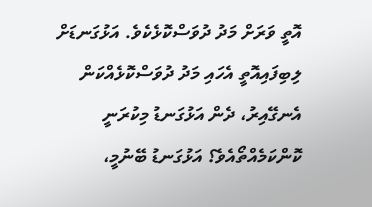އޮތީ ވަރަށް މަދު ދުވަސްކޮޅެކެވެ. އަޅުގަނޑަށް ލިބިފައިއޮތީ އެހައި މަދު ދުވަސްކޮޅެއްކަން އެނގޭއިރު، ދެން އަޅުގަނޑު މިކުރަނީ ކޮންކަމެއްތޯއެވެ؟ އަޅުގަނޑު ބޭނުމީ،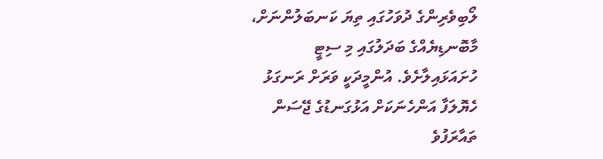ލޯބިވެރިންގެ ދުވަހުގައި ތިޔަ ކަނބަލުންނަށް، މާބޮނޑިޔެއްގެ ބަދަލުގައި މި ސިޓީ ހުށައަޅައިލާށެވެ. އުންމީދަކީ ވަރަށް ރަނގަޅު ހެޔޮލަފާ އަންހެނަކަށް އަޅުގަނޑުގެ ޖޭސަން ތައާރަފުވެ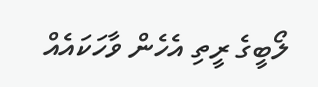ލޯބީގެ ރީތި އެހެން ވާހަކައެއް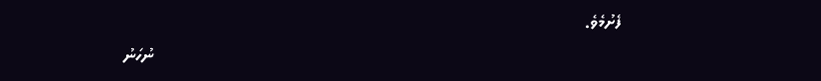ފެށުމެވެ.
                                                                                                    ނުހަނު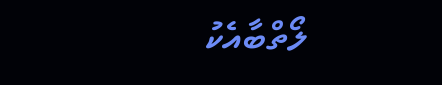ލޯތްބާއެކު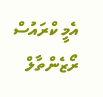އެމީ ކްރައުސް ރޯޒެންތާލް